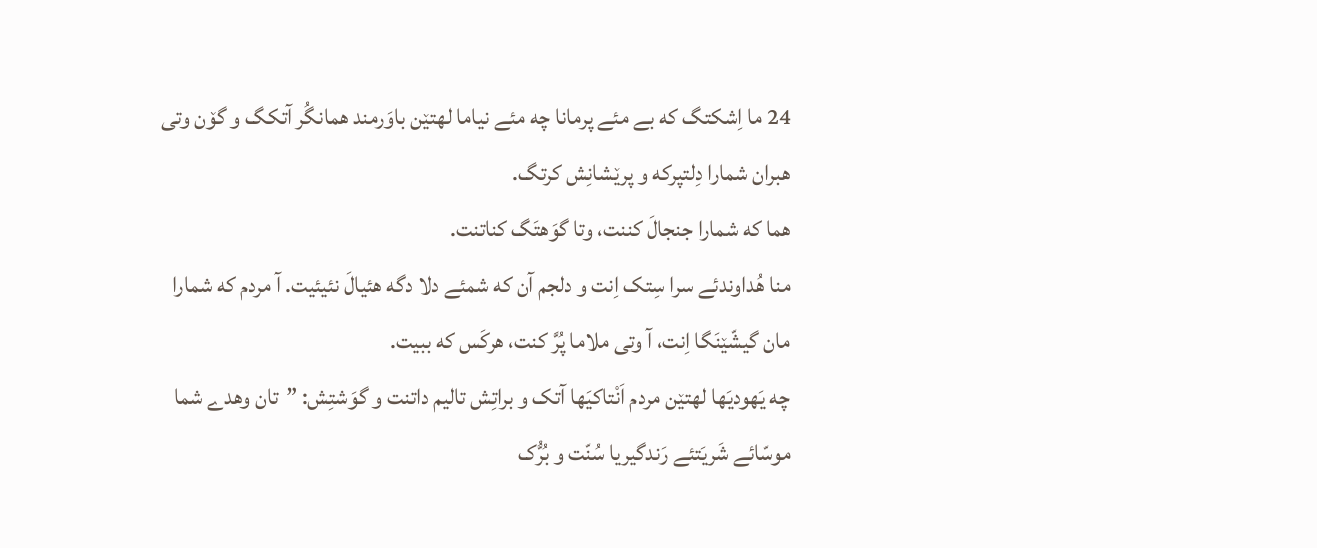24 ما اِشکتگ که بے مئے پرمانا چه مئے نیاما لهتێن باوَرمند همانگُر آتکگ و گۆن وتی هبران شمارا دِلتپرکه و پرێشانِش کرتگ.
هما که شمارا جنجالَ کننت، وتا گوَهتَگ کناتنت.
منا هُداوندئے سرا سِتک اِنت و دلجم آن که شمئے دلا دگه هئیالَ نئیئیت. آ مردم که شمارا مان گیشّێنَگا اِنت، آ وتی ملاما پُرَّ کنت، هرکَس که ببیت.
چه یَهودیَها لهتێن مردم اَنْتاکیَها آتک و براتِش تالیم داتنت و گوَشتِش: ”تان وهدے شما موسّائے شَریَتئے رَندگیریا سُنّت و بُرُّک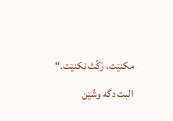مکنێت، رَکّتَ نکنێت.“
البت دگه وشّێن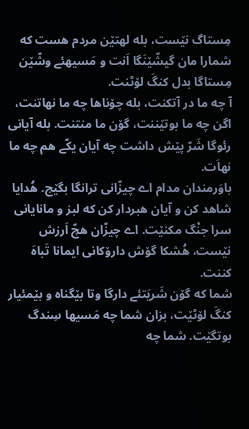مِستاگ نێست، بله لهتێن مردم هست که شمارا مان گیشّێنَگا اَنت و مَسیهئے وشّێن مِستاگا بدل کنگَ لۆٹنت.
آ چه ما در آتکنت، بله چۆناها چه ما نهاتنت، اگن چه ما بوتێننت، گۆن ما منتنت. بله آیانی رئوگا شَرّ پێش داشت چه آیان یکّے هم چه ما نهاَت.
باوَرمندان مدام اے چیزّانی ترانگا بگێج. هُدایا شاهد کن و آیان هبردار کن که لبز و مانایانی سرا جنْگ مکنێت. اے چیزّان هچّ اَرزش نێست، هُشکا گۆش دارۆکانی ایمانا تَباهَ کننت.
شما که گۆن شَریَتئے دارگا وتا بێگناه و بێمئیار کنگَ لۆٹێت، بزان شما چه مَسیها سِندگ بوتگێت. شما چه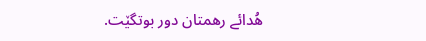هُدائے رهمتان دور بوتگێت.